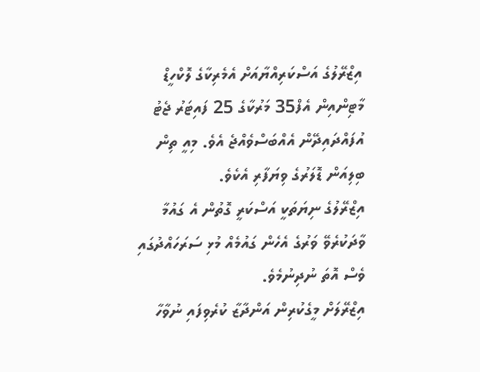އިޒްރޭލުގެ އަސްކަރިއްޔާއަށް އެމެރިކާގެ ލޮކްހީޑް މާޓިންއިން އެފް35 މަރުކާގެ 25 ފައިޓަރު ޖެޓު އުފައްދައިދޭން އެއްބަސްވެއްޖެ އެވެ. މިއީ ތިން ބިލިއަން ޑޮލަރުގެ ވިޔަފާރި އެކެވެ.
އިޒްރޭލުގެ ނިޔަތަކީ އަސްކަރީ ގޮތުން އެ ގައުމާ ވާދަކުރެވޭ ވަރުގެ އެހެން ގައުމެއް މުޅި ސަރަހައްދުގައި ވެސް އޮތަ ނުދިނުމެވެ.
އިޒްރޭލަށް މީގެކުރިން އަންދާޒާ ކުރެވިފައި ނުވާހާ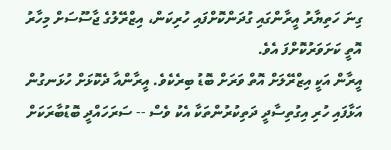ގިނަ ހަތިޔާރު އީރާންގައި ގުދަންކޮށްފައި ހުރިކަން، އިޒްރޭލުގެ ޖާސޫސަށް މިހާރު އޮތީ ކަށަވަރުކޮށްފަ އެވެ.
އީރާން އަކީ އިޒްރޭލަށް އޮތް ވަރަށް ބޮޑު ބިރެކެވެ. އީރާންއާ ދެކޮޅަށް ހުޅަނގުން އަޅާފައި ހުރި އިގުތިސާދީ ދަތިކުރުންތަކާ އެކު ވެސް -- ސަރަހައްދީ ބޮޑުބާރަކަށް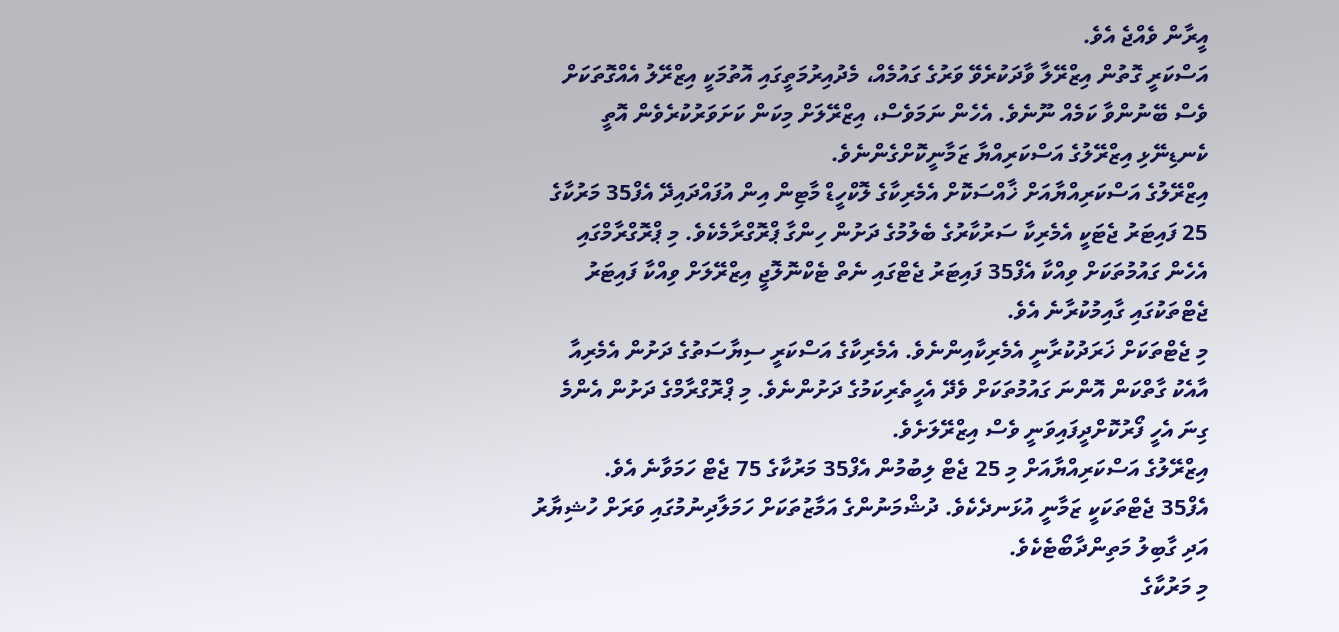އީރާން ވެއްޖެ އެވެ.
އަސްކަރީ ގޮތުން އިޒްރޭލާ ވާދަކުރެވޭ ވަރުގެ ގައުމެއް، މެދުއިރުމަތީގައި އޮތުމަކީ އިޒްރޭލު އެއްގޮތަކަށް ވެސް ބޭނުންވާ ކަމެއް ނޫނެވެ. އެހެން ނަމަވެސް، އިޒްރޭލަށް މިކަން ކަށަވަރުކުރެވެން އޮތީ ކެނޑިނޭޅި އިޒްރޭލުގެ އަސްކަރިއްޔާ ޒަމާނީކޮށްގެންނެވެ.
އިޒްރޭލުގެ އަސްކަރިއްޔާއަށް ޚާއްސަކޮށް އެމެރިކާގެ ލޮކްހީޑް މާޓިން އިން އުފައްދައިދޭ އެފް35 މަރުކާގެ 25 ފައިޓަރު ޖެޓަކީ އެމެރިކާ ސަރުކާރުގެ ބެލުމުގެ ދަށުން ހިންގާ ޕްރޮގްރާމެކެވެ. މި ޕްރޮގްރާމްގައި އެހެން ގައުމުތަކަށް ވިއްކާ އެފް35 ފައިޓަރު ޖެޓްގައި ނެތް ޓެކްނޮލޮޖީ އިޒްރޭލަށް ވިއްކާ ފައިޓަރު ޖެޓްތަކުގައި ގާއިމުކުރާނެ އެވެ.
މި ޖެޓްތަކަށް ޚަރަދުކުރާނީ އެމެރިކާއިންނެވެ. އެމެރިކާގެ އަސްކަރީ ސިޔާސަތުގެ ދަށުން އެމެރިއާ އާއެކު ގާތްކަން އޮންނަ ގައުމުތަކަށް ވެދޭ އެހީތެރިކަމުގެ ދަށުންނެވެ. މި ޕްރޮގްރާމްގެ ދަށުން އެންމެ ގިނަ އެހީ ފޯރުކޮށްދީފައިވަނީ ވެސް އިޒްރޭލަށެވެ.
އިޒްރޭލުގެ އަސްކަރިއްޔާއަށް މި 25 ޖެޓް ލިބުމުން އެފް35 މަރުކާގެ 75 ޖެޓް ހަމަވާނެ އެވެ.
އެފް35 ޖެޓްތަކަކީ ޒަމާނީ އުޅަނދެކެވެ. ދުޝްމަނުންގެ އަމާޒުތަކަށް ހަމަލާދިނުމުގައި ވަރަށް ހުޝިޔާރު އަދި ގާބިލު މަތިންދާބޯޓެކެވެ.
މި މަރުކާގެ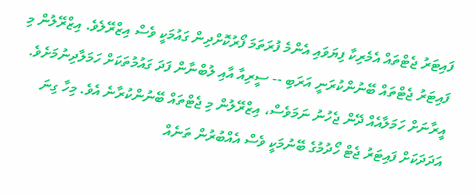ފައިޓަރު ޖެޓްތައް އެމެރިކާ ފިޔަވައި އެންމެ ފުރަތަމަ ފޯރުކޮށްދިން ގައުމަކީ ވެސް އިޒްރޭލެވެ. އިޒްރޭލުން މި ފައިޓަރު ޖެޓްތައް ބޭނުންކުރަނީ އަރަބި -- ސީރިއާ އާއި ލުބްނާން ފަދަ ގައުމުތަކަށް ހަމަލާދިނުމަށެވެ.
އީރާނަށް ހަމަލާއެއް ދޭން ޖެހުނު ނަމަވެސް، އިޒްރޭލުން މި ޖެޓްތައް ބޭނުންކުރާނެ އެވެ. މިހާ ގިނަ އަދަދަކަށް ފައިޓަރު ޖެޓް ހޯދުމުގެ ބޭނުމަކީ ވެސް އެއްބުރުން ތަނެއް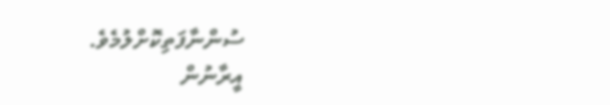ސުންނާފަތިކޮށްލުމެވެ.
އީރާނުން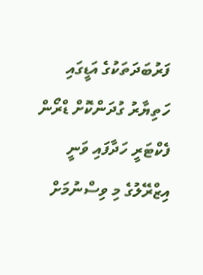ފަރުބަދަތަކުގެ އަޑީގައި ހަތިޔާރު ގުދަންކޮށް ޑްރޯން ފެކްޓަރީ ހަދާފައި ވަނީ އިޒްރޭލުގެ މި ވިސްނުމަށް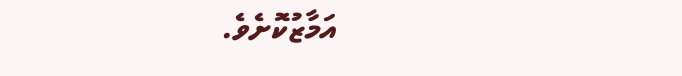އަމާޒުކޮށެވެ.